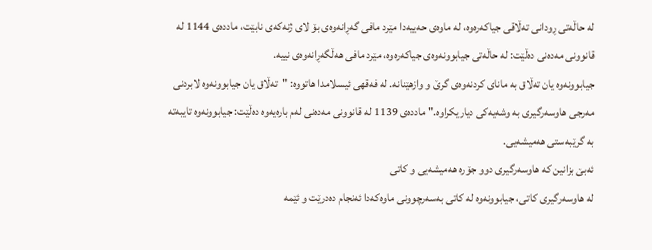لە حاڵەتی ڕودانی تەڵاقی جیاکەرەوە، لە ماوەی حەییەدا مێرد مافی گەڕانەوەی بۆ لای ژنەکەی نابێت، ماددەی 1144 لە قانوونی مەدەنی دەڵێت: لە حاڵەتی جیابوونەوەی جیاکەرەوە، مێرد مافی هەڵگەڕانەوەی نییە.
جیابوونەوە یان تەڵاق بە مانای کردنەوەی گرێ و وازهێنانە. لە فەقهی ئیسلامدا هاتووە: "تەڵاق یان جیابوونەوە لابردنی مەرجی هاوسەرگیری بە وشەیەکی دیاریکراوە." ماددەی 1139 لە قانوونی مەدەنی لەم بارەیەوە دەڵێت: جیابوونەوە تایبەتە بە گرێبەستی هەمیشەیی.
ئەبێ بزانین کە هاوسەرگیری دوو جۆرە هەمیشەیی و کاتی
لە هاوسەرگیری کاتی، جیابوونەوە لە کاتی بەسەرچوونی ماوەکەدا ئەنجام دەدرێت و ئێمە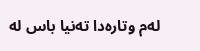لەم وتارەدا تەنیا باس لە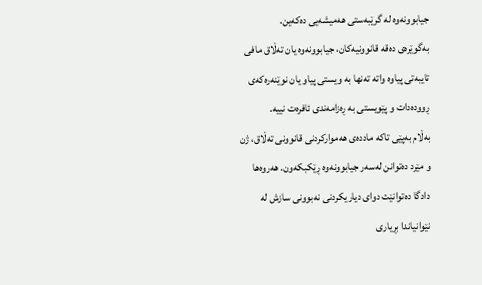جیابوونەوە لە گرێبەستی هەمیشەیی دەکەین.
بەگوێرەی دەقە قانوونیەکان، جیابوونەوە یان تەڵاق مافی تایبەتی پیاوە واتە تەنها بە ویستی پیاو یان نوێنەرەکەی ڕوودەدات و پێویستی بە ڕەزامەندی ئافرەت نییە.
بەڵام بەپێی تاکە ماددەی هەموارکردنی قانوونی تەڵاق، ژن و مێرد دەتوانن لەسەر جیابوونەوە ڕێکبکەون. هەروەها دادگا دەتوانێت دوای دیاریکردنی نەبوونی سازش لە نێوانیاندا بڕیاری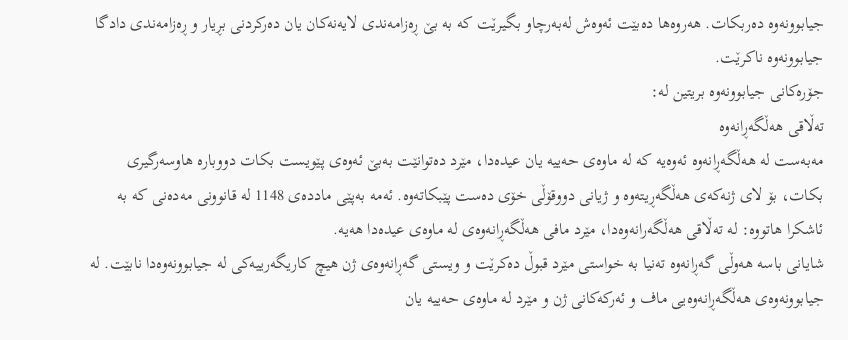جیابوونەوە دەربکات. هەروەها دەبێت ئەوەش لەبەرچاو بگیرێت کە بە بێ ڕەزامەندی لایەنەکان یان دەرکردنی بڕیار و ڕەزامەندی دادگا جیابوونەوە ناکرێت.
جۆرەکانی جیابوونەوە بریتین لە:
تەڵاقی هەڵگەڕانەوە
مەبەست لە هەڵگەڕانەوە ئەوەیە کە لە ماوەی حەییە یان عیدەدا، مێرد دەتوانێت بەبێ ئەوەی پێویست بکات دووبارە هاوسەرگیری بکات، بۆ لای ژنەکەی هەڵگەڕیتەوە و ژیانی دووقۆڵی خۆی دەست پێبکاتەوە. ئەمە بەپێی ماددەی 1148 لە قانوونی مەدەنی کە بە ئاشکرا هاتووە: لە تەڵاقی هەڵگەرانەوەدا، مێرد مافی هەڵگەڕانەوەی لە ماوەی عیدەدا هەیە.
شایانی باسە هەوڵی گەڕانەوە تەنیا بە خواستی مێرد قبوڵ دەکرێت و ویستی گەڕانەوەی ژن هیچ کاریگەرییەکی لە جیابوونەوەدا نابێت. لە جیابوونەوەی هەڵگەڕانەوەیی ماف و ئەرکەکانی ژن و مێرد لە ماوەی حەییە یان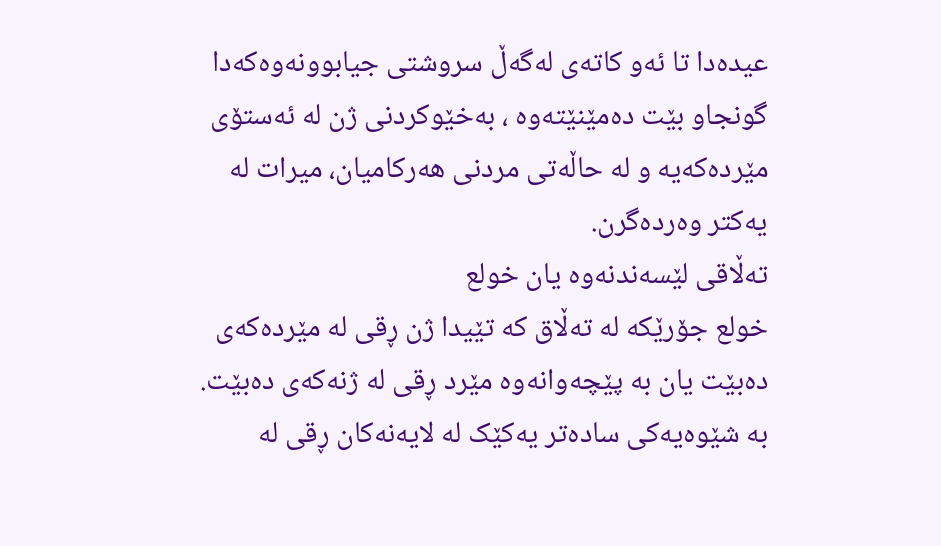عیدەدا تا ئەو کاتەی لەگەڵ سروشتی جیابوونەوەکەدا گونجاو بێت دەمێنێتەوە ، بەخێوکردنی ژن لە ئەستۆی مێردەکەیە و لە حاڵەتی مردنی هەرکامیان، میرات لە یەکتر وەردەگرن.
تەڵاقی لێسەندنەوە یان خولع
خولع جۆرێکە لە تەڵاق کە تێیدا ژن ڕقی لە مێردەکەی دەبێت یان بە پێچەوانەوە مێرد ڕقی لە ژنەکەی دەبێت. بە شێوەیەکی سادەتر یەکێک لە لایەنەکان ڕقی لە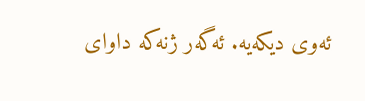ئەوی دیکەیە. ئەگەر ژنەکە داوای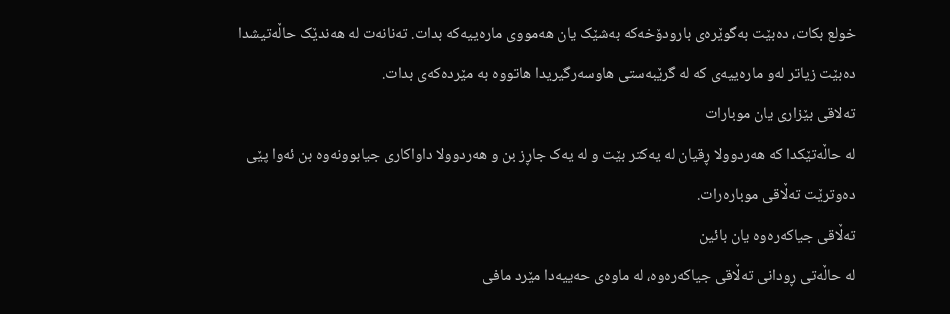خولع بکات، دەبێت بەگوێرەی بارودۆخەکە بەشێک یان هەمووی مارەییەکە بدات. تەنانەت لە هەندێک حاڵەتیشدا دەبێت زیاتر لەو مارەییەی کە لە گرێبەستی هاوسەرگیریدا هاتووە بە مێردەکەی بدات.
تەلاقی بێزاری یان موبارات
لە حاڵەتێکدا کە هەردوولا ڕقیان لە یەکتر بێت و لە یەک جاڕز بن و هەردوولا داواکاری جیابوونەوە بن ئەوا پێی دەوترێت تەڵاقی موبارەرات.
تەڵاقی جیاکەرەوە یان بائین
لە حاڵەتی ڕودانی تەڵاقی جیاکەرەوە، لە ماوەی حەییەدا مێرد مافی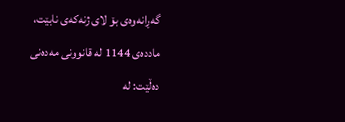گەڕانەوەی بۆ لای ژنەکەی نابێت، ماددەی 1144 لە قانوونی مەدەنی دەڵێت: لە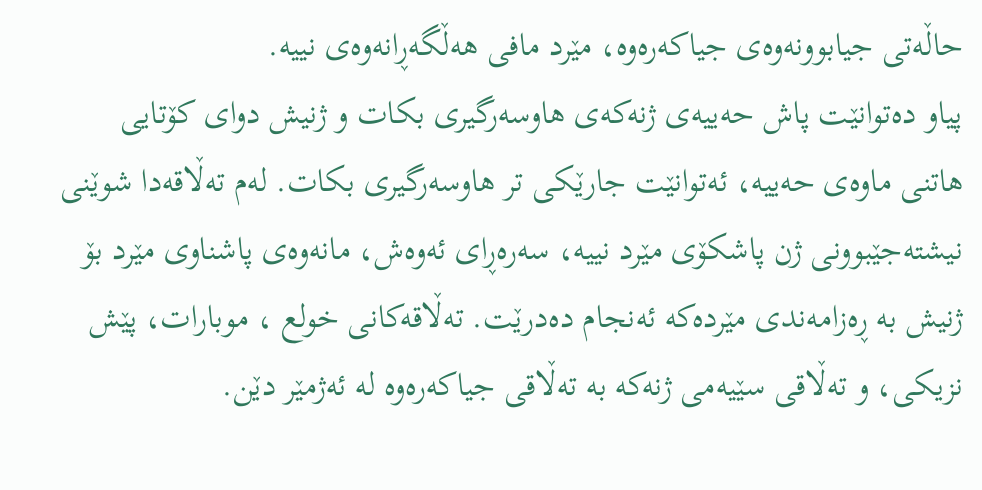حاڵەتی جیابوونەوەی جیاکەرەوە، مێرد مافی هەڵگەڕانەوەی نییە.
پیاو دەتوانێت پاش حەییەی ژنەکەی هاوسەرگیری بکات و ژنیش دوای کۆتایی هاتنی ماوەی حەییە، ئەتوانێت جارێکی تر هاوسەرگیری بکات. لەم تەڵاقەدا شوێنی نیشتەجێبوونی ژن پاشکۆی مێرد نییە، سەرەڕای ئەوەش، مانەوەی پاشناوی مێرد بۆ ژنیش بە ڕەزامەندی مێردەکە ئەنجام دەدرێت. تەڵاقەکانی خولع ، موبارات، پێش نزیکی، و تەڵاقی سێیەمی ژنەکە بە تەڵاقی جیاکەرەوە لە ئەژمێر دێن.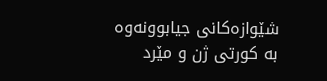شێوازەکانی جیابوونەوە
بە کورتی ژن و مێرد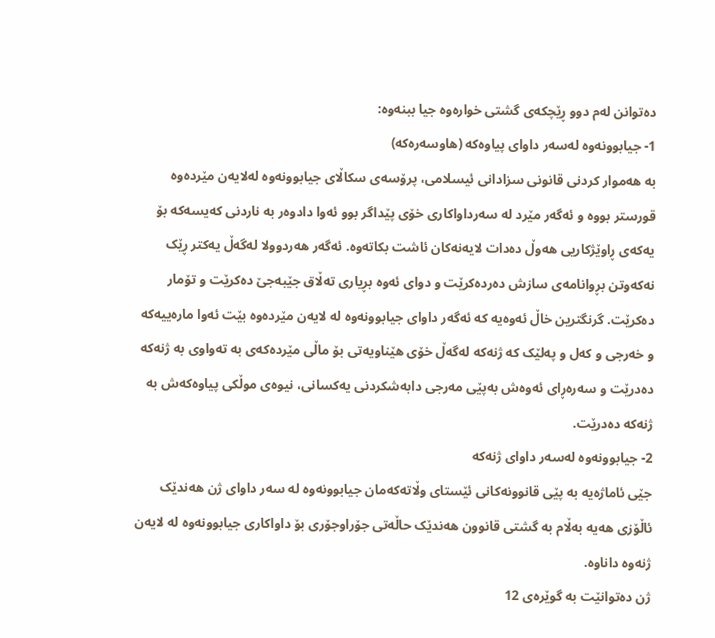دەتوانن لەم دوو ڕێچکەی گشتی خوارەوە جیا ببنەوە:
1- جیابوونەوە لەسەر داوای پیاوەکە (هاوسەرەکە)
بە هەموار کردنی قانونی سزادانی ئیسلامی، پرۆسەی سکاڵای جیابوونەوە لەلایەن مێردەوە قورستر بووە و ئەگەر مێرد لە سەرداواکاری خۆی پێداگر بوو ئەوا دادوەر بە ناردنی کەیسەکە بۆ یەکەی ڕاوێژکاریی هەوڵ دەدات لایەنەکان ئاشت بکاتەوە. ئەگەر هەردوولا لەگەڵ یەکتر ڕێک نەکەوتن بڕوانامەی سازش دەردەکرێت و دوای ئەوە بڕیاری تەڵاق جێبەجێ دەکرێت و تۆمار دەکرێت. گرنگترین خاڵ ئەوەیە کە ئەگەر داوای جیابوونەوە لە لایەن مێردەوە بێت ئەوا مارەییەکە و خەرجی و کەل و پەلێک کە ژنەکە لەگەڵ خۆی هێناویەتی بۆ ماڵی مێردەکەی بە تەواوی بە ژنەکە دەدرێت و سەرەڕای ئەوەش بەپێی مەرجی دابەشکردنی یەکسانی، نیوەی موڵکی پیاوەکەش بە ژنەکە دەدرێت.
2- جیابوونەوە لەسەر داوای ژنەکە
جێی ئاماژەیه به پێی قانوونەکانی ئێستای وڵاتەکەمان جیابوونەوه له سەر داوای ژن هەندێک ئاڵۆزی هەیه بەڵام بە گشتی قانوون هەندێک حاڵەتی جۆراوجۆری بۆ داواکاری جیابوونەوە لە لایەن ژنەوە داناوە.
ژن دەتوانێت بە گوێرەی 12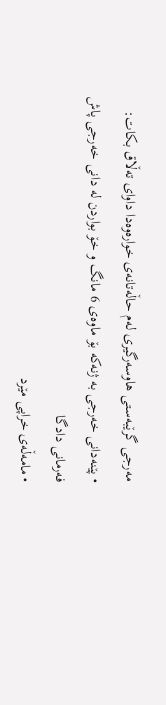مەرجی گرێبەستی هاوسەرگیری لەم حاڵەتانەی خوارەوەدا داوای تەڵاق بکات:
• پێنەدانی خەرجی بە ژنەکە بۆ ماوەی 6 مانگ و خۆ بواردن لە دانی خەرجی پاش فەرمانی دادگا
• مامەڵەی خراپی مێرد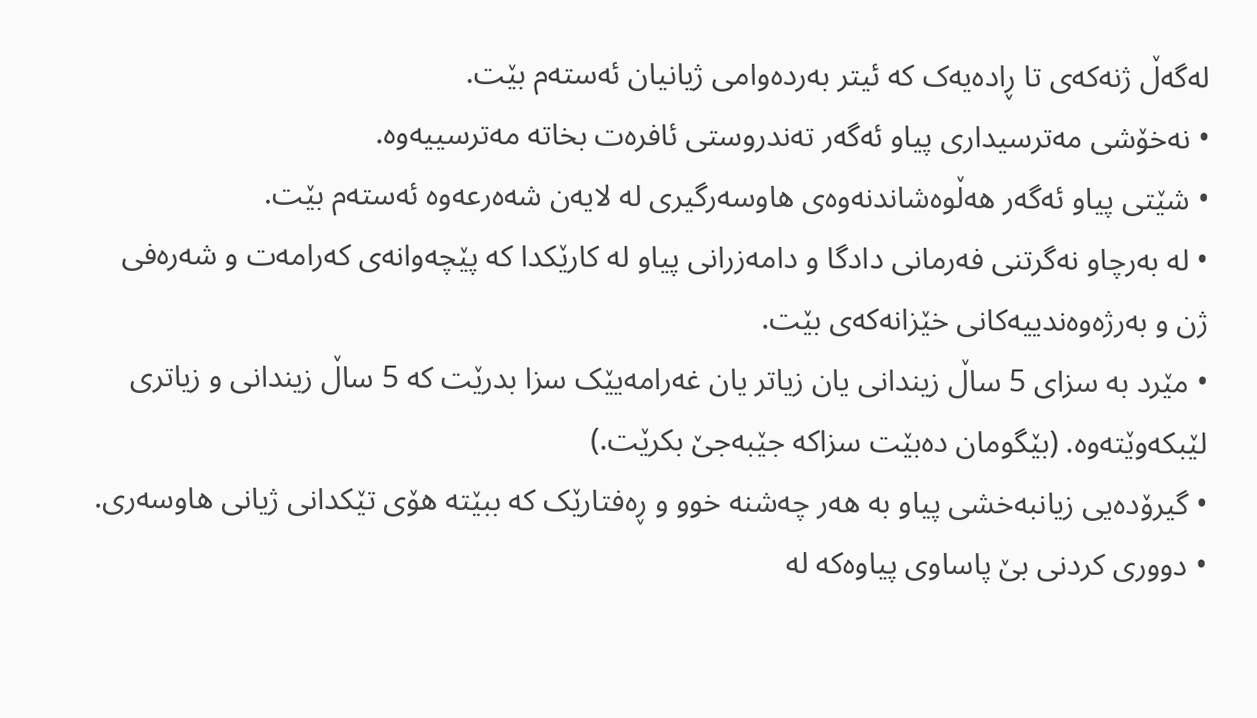لەگەڵ ژنەکەی تا ڕادەیەک کە ئیتر بەردەوامی ژیانیان ئەستەم بێت.
• نەخۆشی مەترسیداری پیاو ئەگەر تەندروستی ئافرەت بخاتە مەترسییەوە.
• شێتی پیاو ئەگەر هەڵوەشاندنەوەی هاوسەرگیری لە لایەن شەەرعەوە ئەستەم بێت.
• لە بەرچاو نەگرتنی فەرمانی دادگا و دامەزرانی پیاو لە کارێکدا کە پێچەوانەی کەرامەت و شەرەفی ژن و بەرژەوەندییەکانی خێزانەکەی بێت.
• مێرد بە سزای 5 ساڵ زیندانی یان زیاتر یان غەرامەیێک سزا بدرێت کە 5 ساڵ زیندانی و زیاتری لێبکەوێتەوە. (بێگومان دەبێت سزاکە جێبەجێ بکرێت.)
• گیرۆدەیی زیانبەخشی پیاو بە هەر چەشنە خوو و ڕەفتارێک کە ببێتە هۆی تێکدانی ژیانی هاوسەری.
• دووری کردنی بێ پاساوی پیاوەکە لە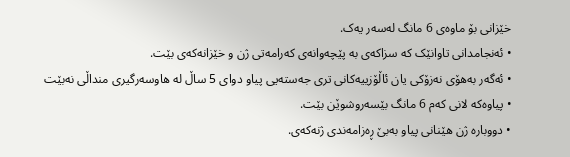خێزانی بۆ ماوەی 6 مانگ لەسەر یەک.
• ئەنجامدانی تاوانێک کە سزاکەی بە پێچەوانەی کەرامەتی ژن و خێزانەکەی بێت.
• ئەگەر بەهۆی نەزۆکی یان ئاڵۆزییەکانی تری جەستەیی پیاو دوای 5 ساڵ لە هاوسەرگیری منداڵی نەبێت
• پیاوەکە لانی کەم 6 مانگ بێسەروشوێن بێت.
• دووباره ژن هێنانی پیاو بەبێ ڕەزامەندی ژنەکەی.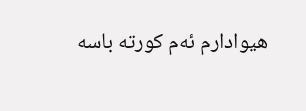هیوادارم ئەم کورتە باسە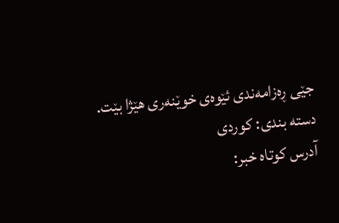جێی ڕەزامەندی ئێوەی خوێنەری هێژا بێت.
دسته بندی: کوردی
آدرس کوتاه خبر: